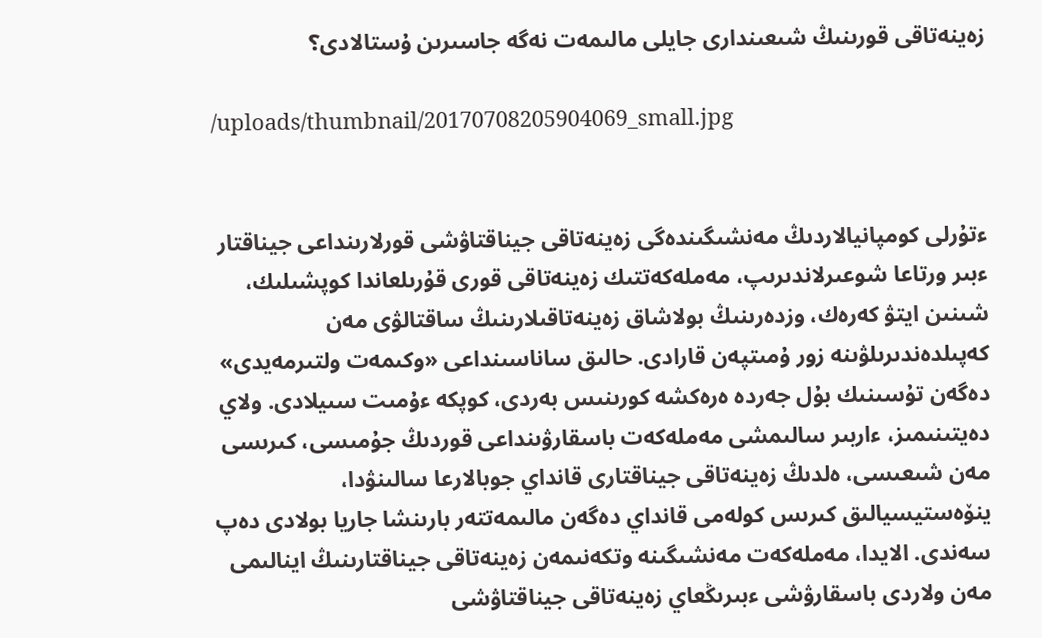زەينەتاقى قورىنىڭ شىعىندارى جايلى مالىمەت نەگە جاسىرىن ۇستالادى؟

/uploads/thumbnail/20170708205904069_small.jpg


ءتۇرلى كومپانيالاردىڭ مەنشىگىندەگى زەينەتاقى جيناقتاۋشى قورلارىنداعى جيناقتار ءبىر ورتاعا شوعىرلاندىرىپ، مەملەكەتتىك زەينەتاقى قورى قۇرىلعاندا كوپشىلىك، شىنىن ايتۋ كەرەك، وزدەرىنىڭ بولاشاق زەينەتاقىلارىنىڭ ساقتالۋى مەن كەپىلدەندىرىلۋىنە زور ۇمىتپەن قارادى. حالىق ساناسىنداعى «وكىمەت ولتىرمەيدى» دەگەن تۇسىنىك بۇل جەردە ەرەكشە كورىنىس بەردى، كوپكە ءۇمىت سىيلادى. ولاي دەيتىنىمىز، ءاربىر سالىمشى مەملەكەت باسقارۋىنداعى قوردىڭ جۇمىسى، كىرىسى مەن شىعىسى، ەلدىڭ زەينەتاقى جيناقتارى قانداي جوبالارعا سالىنۋدا، ينۆەستيسيالىق كىرىس كولەمى قانداي دەگەن مالىمەتتەر بارىنشا جاريا بولادى دەپ سەندى. الايدا، مەملەكەت مەنشىگىنە وتكەنىمەن زەينەتاقى جيناقتارىنىڭ اينالىمى مەن ولاردى باسقارۋشى ءبىرىڭعاي زەينەتاقى جيناقتاۋشى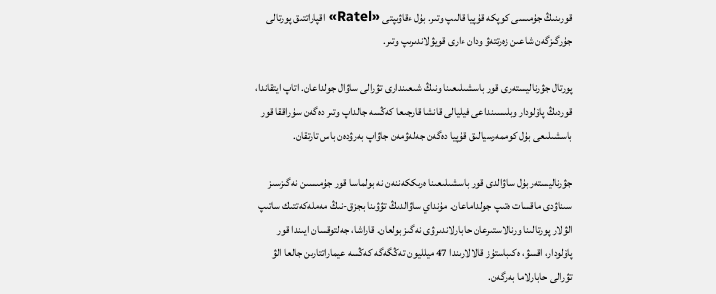قورىنىڭ جۇمىسى كوپكە قۇپيا قالىپ وتىر. بۇل ءقاۋىپتى «Ratel» اقپاراتتىق پورتالى جۇرگىزگەن شاعىن زەرتتەۋ ودان ءارى قويۋلاندىرىپ وتىر.

پورتال جۋرناليستەرى قور باسشىلىعىنا ونىڭ شىعىندارى تۋرالى ساۋال جولداعان. اتاپ ايتقاندا، قوردىڭ پاۆلودار وبلىسىنداعى فيليالى قانشا قارجىعا كەڭسە جالداپ وتىر دەگەن سۇراققا قور باسشىلىعى بۇل كوممەرسيالىق قۇپيا دەگەن جەلەۋمەن جاۋاپ بەرۋدەن باس تارتقان.

جۋرناليستەر بۇل ساۋالدى قور باسشىلىعىنا ەرىككەننەن نە بولماسا قور جۇمىسىن نەگىزسىز سىناۋدى ماقسات ەتىپ جولداماعان. مۇنداي ساۋالدىڭ تۋۋىنا بجزق-نىڭ مەملەكەتتىك ساتىپ الۋلار پورتالىنا ورنالاستىرعان حابارلاندىرۋى نەگىز بولعان. قاراشا، جەلتوقسان ايىندا قور پاۆلودار، اقسۋ، ەكىباستۇز قالالارىندا 47 ميلليون تەڭگەگە كەڭسە عيماراتتارىن جالعا الۋ تۋرالى حابارلاما بەرگەن.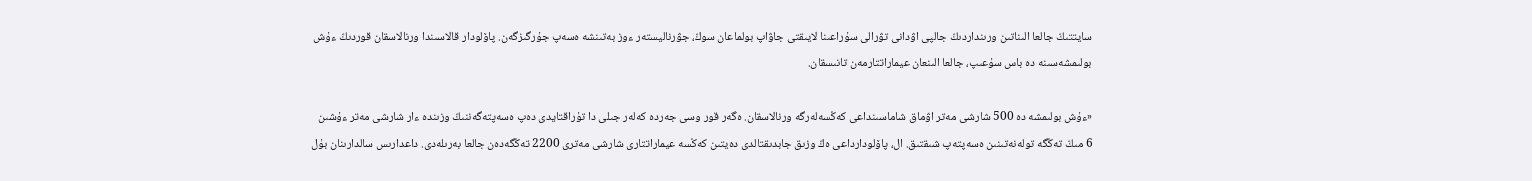سايتتىڭ جالعا الىناتىن ورىنداردىڭ جالپى اۋدانى تۋرالى سۇراعىنا لايىقتى جاۋاپ بولماعان سوڭ، جۋرناليستەر ءوز بەتىنشە ەسەپ جۇرگىزگەن. پاۆلودار قالاسىندا ورنالاسقان قوردىڭ ءۇش بولىمشەسىنە دە باس سۇعىپ، جالعا الىنعان عيماراتتارمەن تانىسقان.

«ءۇش بولىمشە دە 500 شارشى مەتر اۋماق شاماسىنداعى كەڭسەلەرگە ورنالاسقان. ەگەر قور وسى جەردە كەلەر جىلى دا تۇراقتايدى دەپ ەسەپتەگەننىڭ وزىندە ءار شارشى مەتر ءۇشىن 6 مىڭ تەڭگە تولەنەتىنىن ەسەپتەپ شىقتىق. ال، پاۆلودارداعى ەڭ وزىق جابدىقتالدى دەيتىن كەڭسە عيماراتتارى شارشى مەترى 2200 تەڭگەدەن جالعا بەرىلەدى. داعدارىس سالدارىنان بۇل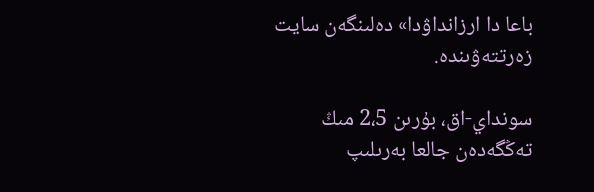باعا دا ارزانداۋدا» دەلىنگەن سايت زەرتتەۋىندە.

سونداي-اق، بۇرىن 2،5 مىڭ تەڭگەدەن جالعا بەرىلىپ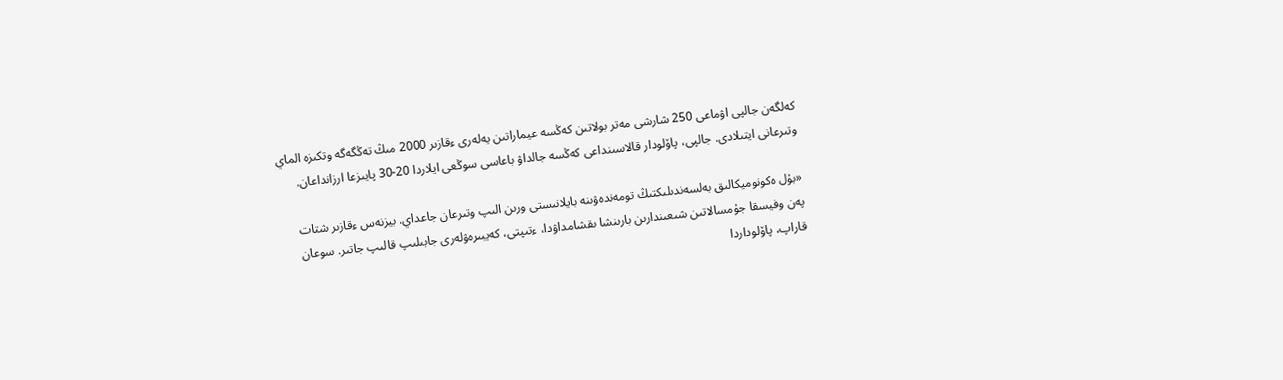كەلگەن جالپى اۋماعى 250 شارشى مەتر بولاتىن كەڭسە عيماراتىن يەلەرى ءقازىر 2000 مىڭ تەڭگەگە وتكىزە الماي وتىرعانى ايتىلادى. جالپى، پاۆلودار قالاسىنداعى كەڭسە جالداۋ باعاسى سوڭعى ايلاردا 20-30 پايىزعا ارزانداعان.

«بۇل ەكونوميكالىق بەلسەندىلىكتىڭ تومەندەۋىنە بايلانىستى ورىن الىپ وتىرعان جاعداي. بيزنەس ءقازىر شتات پەن وفيسقا جۇمسالاتىن شىعىندارىن بارىنشا ىقشامداۋدا، ءتىپتى، كەيبىرەۋلەرى جابىلىپ قالىپ جاتىر. سوعان قاراپ، پاۆلوداردا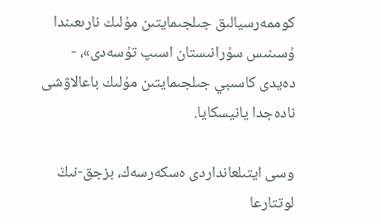كوممەرسيالىق جىلجىمايتىن مۇلىك نارىعىندا ۇسىنىس سۇرانىستان اسىپ تۇسەدى»، - دەيدى كاسىبي جىلجىمايتىن مۇلىك باعالاۋشى نادەجدا يانيسكايا.

وسى ايتىلعانداردى ەسكەرسەك، بزجق-نىڭ لوتتارعا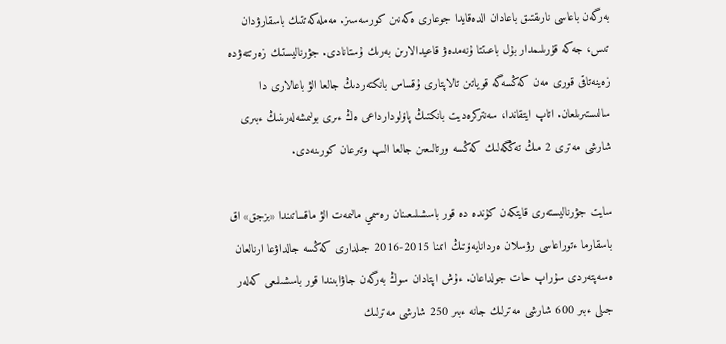بەرگەن باعاسى نارىقتىق باعادان الدەقايدا جوعارى ەكەنىن كورسەسىز. مەملەكەتتىك باسقارۋدان تىس، جەكە قۇرىلىمدار بۇل باعىتتا ۇنەمدەۋ قاعيدالارىن بەرىك ۇستانادى. جۋرناليستىك زەرتتەۋدە زەينەتاقى قورى مەن كەڭسەگە قوياتىن تالاپتارى ۇقساس بانكتەردىڭ جالعا الۋ باعالارى دا سالىستىرىلعان. اتاپ ايتقاندا، سەنتركرەديت بانكتىڭ پاۆلودارداعى ەڭ ءىرى بولىمشەلەرىنىڭ ءبىرى شارشى مەترى 2 مىڭ تەڭگەلىك كەڭسە ورتالىعىن جالعا الىپ وتىرعان كورىنەدى.

سايت جۋرناليستەرى قايتكەن كۇندە دە قور باسشىلىعىنان رەسمي مالىمەت الۋ ماقساتىندا «بزجق» اق باسقارما ءتوراعاسى رۋسلان ەردانايەۆتىڭ اتىنا 2015-2016 جىلدارى كەڭسە جالداۋعا ارنالعان ەسەپتەردى سۇراپ حات جولداعان. ءۇش اپتادان سوڭ بەرگەن جاۋابىندا قور باسشىلىعى كەلەر جىلى ءبىر 600 شارشى مەترلىك جانە ءبىر 250 شارشى مەترلىك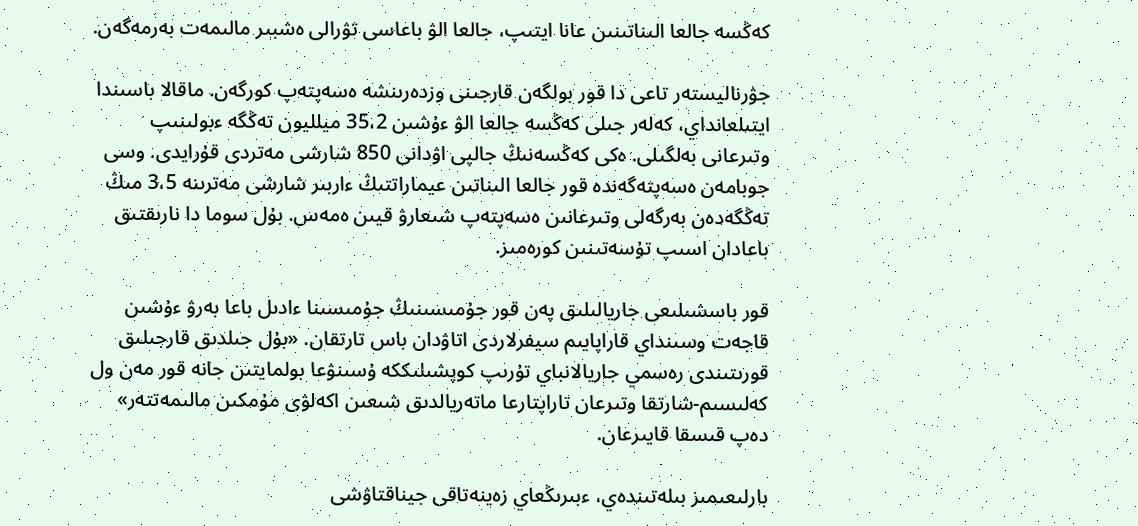كەڭسە جالعا الىناتىنىن عانا ايتىپ، جالعا الۋ باعاسى تۋرالى ەشبىر مالىمەت بەرمەگەن.

جۋرناليستەر تاعى دا قور بولگەن قارجىنى وزدەرىنشە ەسەپتەپ كورگەن. ماقالا باسىندا ايتىلعانداي، كەلەر جىلى كەڭسە جالعا الۋ ءۇشىن 35،2 ميلليون تەڭگە ءبولىنىپ وتىرعانى بەلگىلى. ەكى كەڭسەنىڭ جالپى اۋدانى 850 شارشى مەتردى قۇرايدى. وسى جوبامەن ەسەپتەگەندە قور جالعا الىناتىن عيماراتتىڭ ءاربىر شارشى مەترىنە 3،5 مىڭ تەڭگەدەن بەرگەلى وتىرعانىن ەسەپتەپ شىعارۋ قيىن ەمەس. بۇل سوما دا نارىقتىق باعادان اسىپ تۇسەتىنىن كورەمىز.

قور باسشىلىعى جاريالىلىق پەن قور جۇمىسىنىڭ جۇمىسىنا ءادىل باعا بەرۋ ءۇشىن قاجەت وسىنداي قاراپايىم سيفرلاردى اتاۋدان باس تارتقان. «بۇل جىلدىق قارجىلىق قورىتىندى رەسمي جاريالانباي تۇرىپ كوپشىلىككە ۇسىنۋعا بولمايتىن جانە قور مەن ول كەلىسىم-شارتقا وتىرعان تاراپتارعا ماتەريالدىق شىعىن اكەلۋى مۇمكىن مالىمەتتەر» دەپ قىسقا قايىرعان.

بارلىعىمىز بىلەتىندەي، ءبىرىڭعاي زەينەتاقى جيناقتاۋشى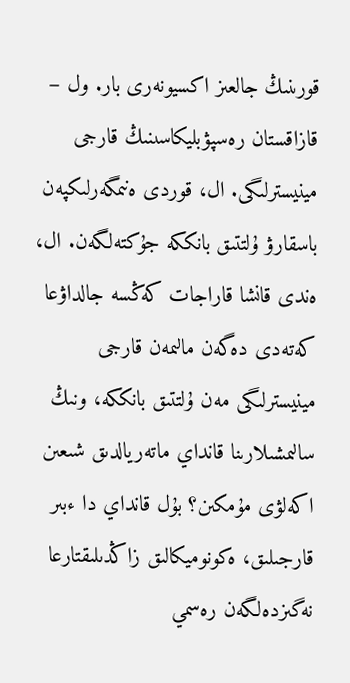قورىنىڭ جالعىز اكسيونەرى بار. ول – قازاقستان رەسپۋبليكاسىنىڭ قارجى مينيسترلىگى. ال، قوردى ەنىمگەرلىكپەن باسقارۋ ۇلتتىق بانككە جۇكتەلگەن. ال، ەندى قانشا قاراجات كەڭسە جالداۋعا كەتەدى دەگەن مالىمەن قارجى مينيسترلىگى مەن ۇلتتىق بانككە، ونىڭ سالىمشىلارىنا قانداي ماتەريالدىق شىعىن اكەلۋى مۇمكىن؟ بۇل قانداي دا ءبىر قارجىلىق، ەكونوميكالىق زاڭدىلىقتارعا نەگىزدەلگەن رەسمي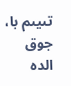تىيىم با، جوق الدە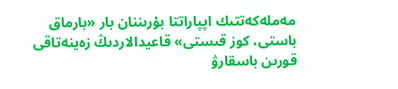مەملەكەتتىك اپپاراتتا بۇرىننان بار «بارماق باستى، كوز قىستى» قاعيدالاردىڭ زەينەتاقى قورىن باسقارۋ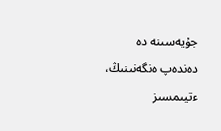جۇيەسىنە دە دەندەپ ەنگەنىنىڭ، ءتيىمسىز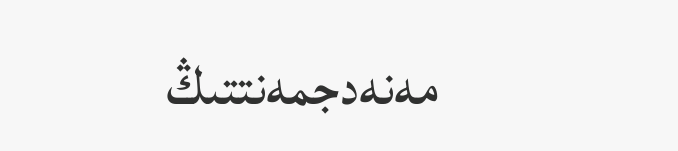مەنەدجمەنتتىڭ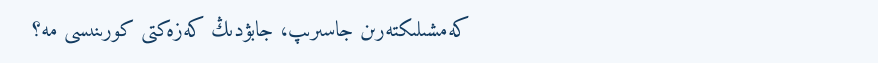كەمشىلىكتەرىن جاسىرىپ، جابۋدىڭ كەزەكتى كورىنىسى مە؟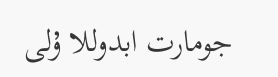جومارت ابدوللا ۇلى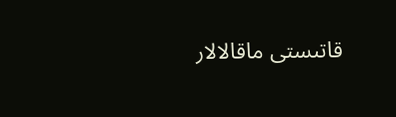قاتىستى ماقالالار